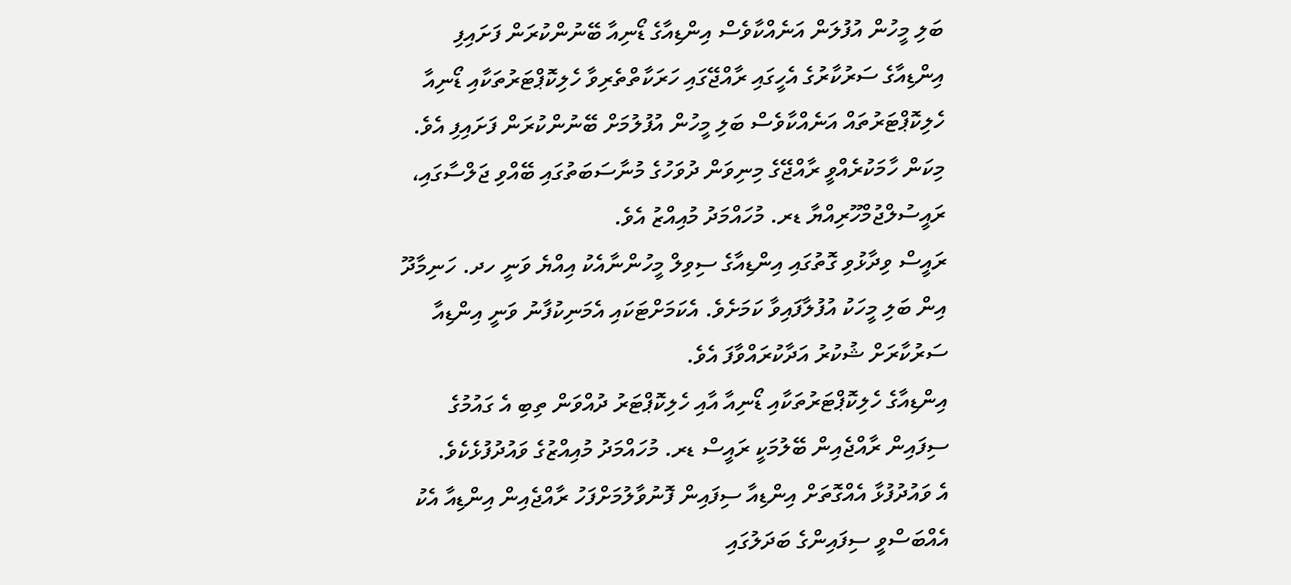ބަލި މީހުން އުފުލަން އަނެއްކާވެސް އިންޑިއާގެ ޑޯނިއާ ބޭނުންކުރަން ފަށައިފި
އިންޑިއާގެ ސަރުކާރުގެ އެހީގައި ރާއްޖޭގައި ހަރަކާތްތެރިވާ ހެލިކޮޕްޓަރުތަކާއި ޑޯނިއާ ހެލިކޮޕްޓަރުތައް އަނެއްކާވެސް ބަލި މީހުން އުފުލުމަށް ބޭނުންކުރަން ފަށައިފި އެވެ.
މިކަން ހާމަކުރެއްވީ ރާއްޖޭގެ މިނިވަން ދުވަހުގެ މުނާސަބަތުގައި ބޭއްވި ޖަލްސާގައި، ރައީސުލްޖުމްހޫރިއްޔާ ޑރ. މުހައްމަދު މުއިއްޒު އެވެ.
ރައީސް ވިދާޅުވި ގޮތުގައި އިންޑިއާގެ ސިވިލް މީހުންނާއެކު އިއްޔެ ވަނީ ހދ. ހަނިމާދޫ އިން ބަލި މީހަކު އުފުލާފައިވާ ކަމަށެވެ. އެކަމަށްޓަކައި އެމަނިކުފާނު ވަނީ އިންޑިއާ ސަރުކާރަށް ޝުކުރު އަދާކުރައްވާފަ އެވެ.
އިންޑިއާގެ ހެލިކޮޕްޓަރުތަކާއި ޑޯނިއާ އާއި ހެލިކޮޕްޓަރު ދުއްވަން ތިބި އެ ގައުމުގެ ސިފައިން ރާއްޖެއިން ބޭލުމަކީ ރައީސް ޑރ. މުހައްމަދު މުއިއްޒުގެ ވައުދުފުޅެކެވެ.
އެ ވައުދުފުޅާ އެއްގޮތަށް އިންޑިއާ ސިފައިން ފޮނުވާލުމަށްފަހު ރާއްޖެއިން އިންޑިއާ އެކު އެއްބަސްވީ ސިފައިންގެ ބަދަލުގައި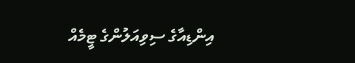އިންޑިއާގެ ސިވިއަލުންގެ ޓީމެއް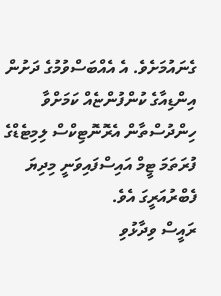ގެނައުމަށެވެ. އެ އެއްބަސްވުމުގެ ދަށުން އިންޑިއާގެ ކުންފުންޏެއް ކަމަށްވާ ހިންދުސްތާން އެރޮނޮޓިކްސް ލިމިޓެޑްގެ ފުރަތަމަ ޓީމް އައިސްފައިވަނީ މިދިޔަ ފެބްރުއަރީގަ އެވެ.
ރައީސް ވިދާޅުވި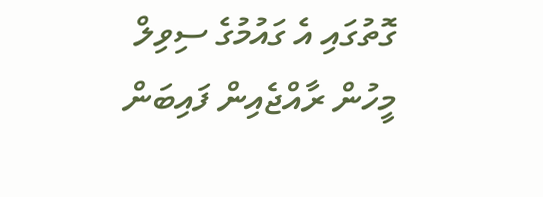ގޮތުގައި އެ ގައުމުގެ ސިވިލް މީހުން ރާއްޖެއިން ފައިބަން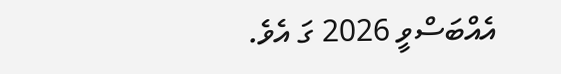އެއްބަސްވީ 2026 ގަ އެވެ.